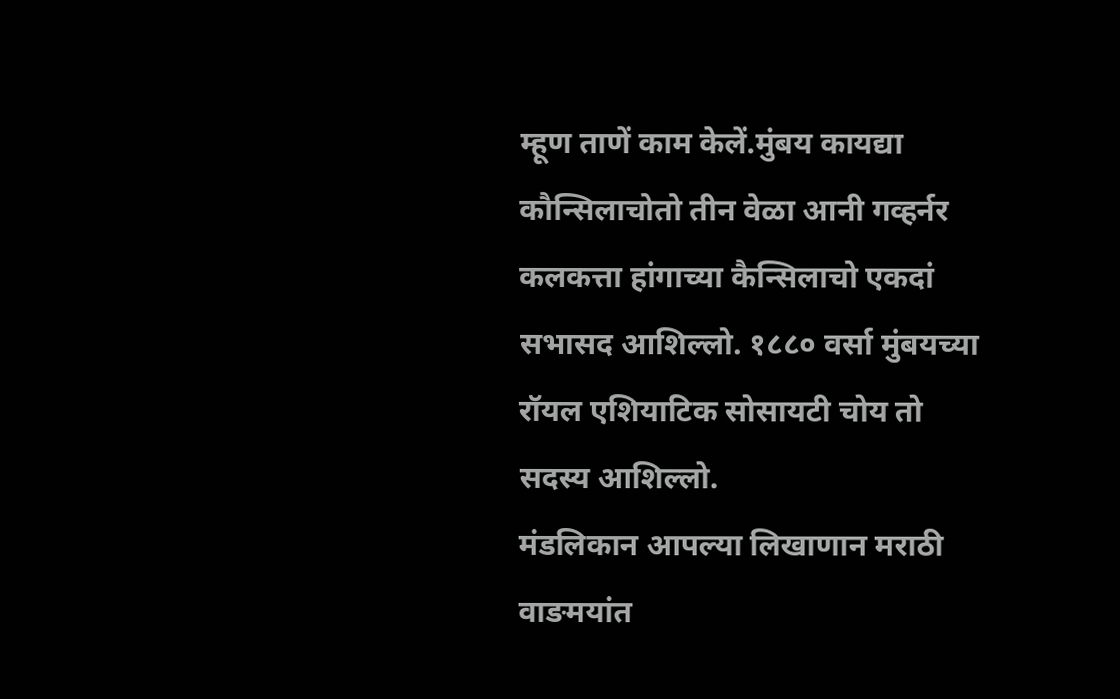म्हूण ताणें काम केलें.मुंबय कायद्या कौन्सिलाचोतो तीन वेळा आनी गव्हर्नर कलकत्ता हांगाच्या कैन्सिलाचो एकदां सभासद आशिल्लो. १८८० वर्सा मुंबयच्या रॉयल एशियाटिक सोसायटी चोय तो सदस्य आशिल्लो.
मंडलिकान आपल्या लिखाणान मराठी वाङमयांत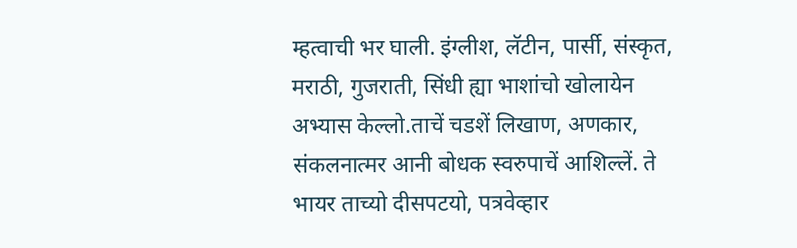म्हत्वाची भर घाली. इंग्लीश, लॅटीन, पार्सी, संस्कृत, मराठी, गुजराती, सिंधी ह्या भाशांचो खोलायेन अभ्यास केल्लो.ताचें चडशें लिखाण, अणकार, संकलनात्मर आनी बोधक स्वरुपाचें आशिल्लें. ते भायर ताच्यो दीसपटयो, पत्रवेव्हार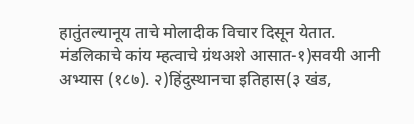हातुंतल्यानूय ताचे मोलादीक विचार दिसून येतात.
मंडलिकाचे कांय म्हत्वाचे ग्रंथअशे आसात-१)सवयी आनी अभ्यास (१८७). २)हिंदुस्थानचा इतिहास(३ खंड,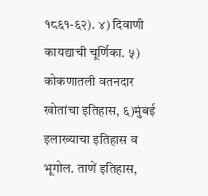१८६१-६२). ४) दिवाणी कायद्याची चूर्णिका. ५) कोकणातली वतनदार खोतांचा इतिहास, ६)मुंबई इलाख्याचा इतिहास व भूगोल. ताणें इतिहास,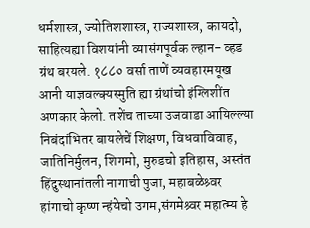धर्मशास्त्र, ज्योतिशशास्त्र, राज्यशास्त्र, कायदो, साहित्यह्या विशयांनी व्यासंगपूर्वक ल्हान- व्हड ग्रंथ बरयले. १८८० वर्सा ताणें व्यवहारमयूख आनी याज्ञवल्क्यस्मुति ह्या ग्रंथांचो इंग्लिशींत अणकार केलो. तशेंच ताच्या उजवाडा आयिल्ल्या निबंदांभितर बायलेचें शिक्षण, विधवाविवाह, जातिनिर्मुलन, शिगमो, मुरुडचो इतिहास, अस्तंत हिंदुस्थानांतली नागाची पुजा, महाबळेश्र्वर हांगाचो कृष्ण न्हंयेचो उगम,संगमेश्र्वर महात्म्य हे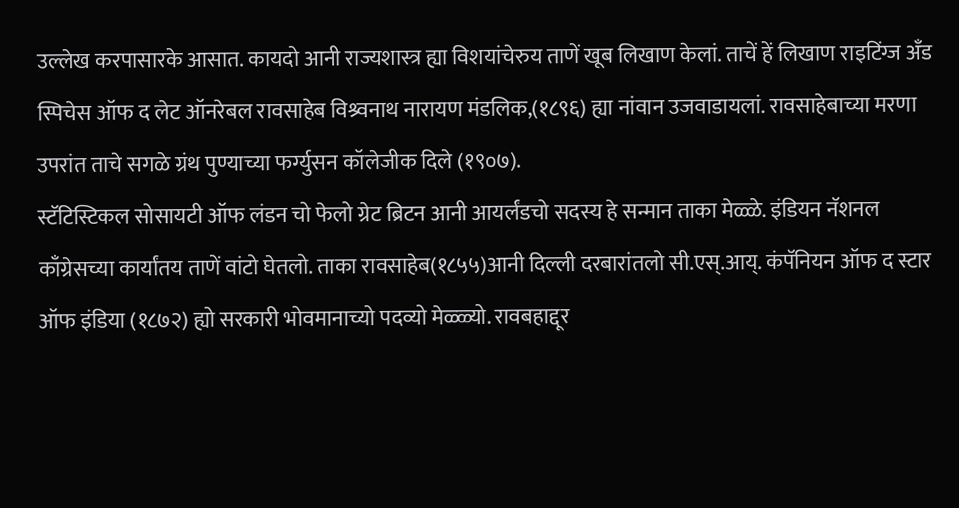उल्लेख करपासारके आसात. कायदो आनी राज्यशास्त्र ह्या विशयांचेरुय ताणें खूब लिखाण केलां. ताचें हें लिखाण राइटिंग्ज अँड स्पिचेस ऑफ द लेट ऑनरेबल रावसाहेब विश्र्वनाथ नारायण मंडलिक,(१८९६) ह्या नांवान उजवाडायलां. रावसाहेबाच्या मरणा उपरांत ताचे सगळे ग्रंथ पुण्याच्या फर्ग्युसन कॉलेजीक दिले (१९०७).
स्टॅटिस्टिकल सोसायटी ऑफ लंडन चो फेलो ग्रेट ब्रिटन आनी आयर्लंडचो सदस्य हे सन्मान ताका मेळ्ळे. इंडियन नॅशनल काँग्रेसच्या कार्यांतय ताणें वांटो घेतलो. ताका रावसाहेब(१८५५)आनी दिल्ली दरबारांतलो सी.एस्.आय्. कंपॅनियन ऑफ द स्टार ऑफ इंडिया (१८७२) ह्यो सरकारी भोवमानाच्यो पदव्यो मेळ्ळ्यो. रावबहाद्दूर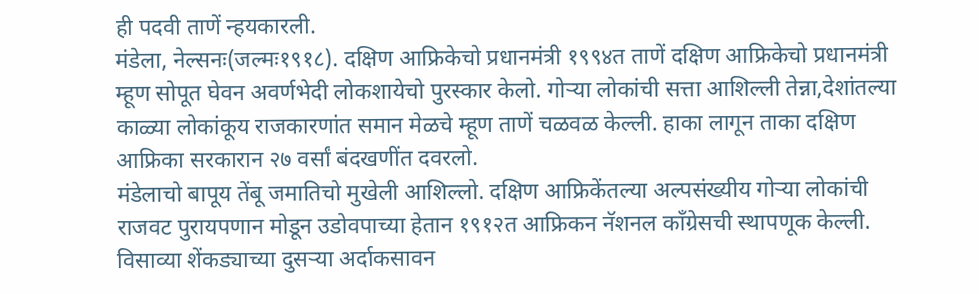ही पदवी ताणें न्हयकारली.
मंडेला, नेल्सनः(जल्मः१९१८). दक्षिण आफ्रिकेचो प्रधानमंत्री १९९४त ताणें दक्षिण आफ्रिकेचो प्रधानमंत्री म्हूण सोपूत घेवन अवर्णभेदी लोकशायेचो पुरस्कार केलो. गोऱ्या लोकांची सत्ता आशिल्ली तेन्ना,देशांतल्या काळ्या लोकांकूय राजकारणांत समान मेळचे म्हूण ताणें चळवळ केल्ली. हाका लागून ताका दक्षिण आफ्रिका सरकारान २७ वर्सां बंदखणींत दवरलो.
मंडेलाचो बापूय तेंबू जमातिचो मुखेली आशिल्लो. दक्षिण आफ्रिकेंतल्या अल्पसंख्यीय गोऱ्या लोकांची राजवट पुरायपणान मोडून उडोवपाच्या हेतान १९१२त आफ्रिकन नॅशनल काँग्रेसची स्थापणूक केल्ली. विसाव्या शेंकड्याच्या दुसऱ्या अर्दाकसावन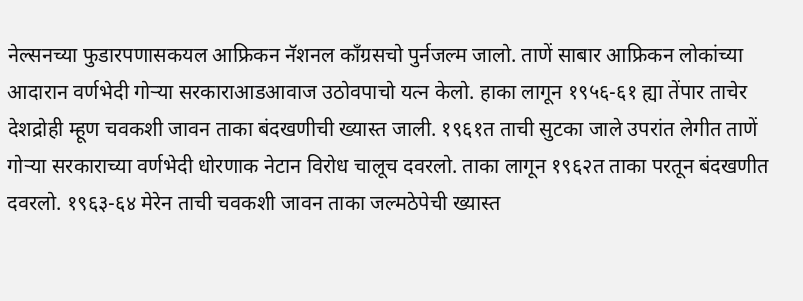नेल्सनच्या फुडारपणासकयल आफ्रिकन नॅशनल काँग्रसचो पुर्नजल्म जालो. ताणें साबार आफ्रिकन लोकांच्या आदारान वर्णभेदी गोऱ्या सरकाराआडआवाज उठोवपाचो यत्न केलो. हाका लागून १९५६-६१ ह्या तेंपार ताचेर देशद्रोही म्हूण चवकशी जावन ताका बंदखणीची ख्यास्त जाली. १९६१त ताची सुटका जाले उपरांत लेगीत ताणें गोऱ्या सरकाराच्या वर्णभेदी धोरणाक नेटान विरोध चालूच दवरलो. ताका लागून १९६२त ताका परतून बंदखणीत दवरलो. १९६३-६४ मेरेन ताची चवकशी जावन ताका जल्मठेपेची ख्यास्त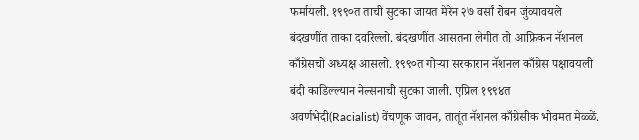फर्मायली. १९९०त ताची सुटका जायत मेरेन २७ वर्सां रोबन जुंव्यावयले बंदखणींत ताका दवरिल्लो. बंदखणींत आसतना लेगीत तो आफ्रिकन नॅशनल काँग्रेसचो अध्यक्ष आसलो. १९९०त गोऱ्या सरकारान नॅशनल काँग्रेस पक्षावयली बंदी काडिल्ल्यान नेल्सनाची सुटका जाली. एप्रिल १९९४त अवर्णभेदी(Racialist) वेंचणूक जावन, तातूंत नॅशनल काँग्रेसीक भोवमत मेळ्ळें.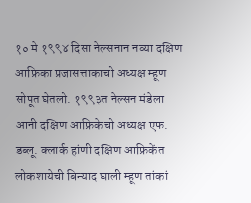१० मे १९९४ दिसा नेल्सनान नव्या दक्षिण आफ्रिका प्रजासत्ताकाचो अध्यक्ष म्हूण सोपूत घेतलो. १९९३त नेल्सन मंडेला आनी दक्षिण आफ्रिकेचो अध्यक्ष एफ. डब्लू. क्लार्क हांणी दक्षिण आफ्रिकेंत लोकशायेची बिन्याद घाली म्हूण तांकां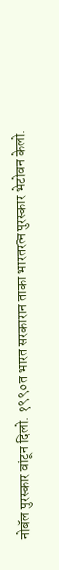नोबॅल पुरस्कार वांटून दिलो. १९९०त भारत सरकारान ताका भारतरत्न पुरस्कार भेटोवन केलो.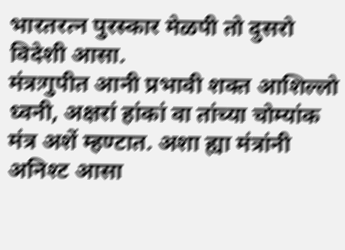भारतरत्न पुरस्कार मेळपी तो दुसरो विदेशी आसा.
मंत्रःगुपीत आनी प्रभावी शक्त आशिल्लो ध्वनी, अक्षरां हांकां वा तांच्या चोम्यांक मंत्र अशें म्हण्टात. अशा ह्या मंत्रांनी अनिश्ट आसा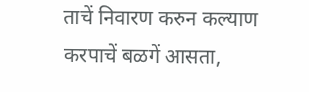ताचें निवारण करुन कल्याण करपाचें बळगें आसता,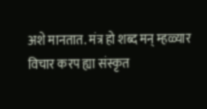अशे मानतात. मंत्र हो शब्द मन् म्हळ्यार विचार करप ह्या संस्कृत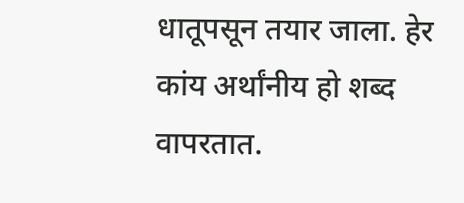धातूपसून तयार जाला. हेर कांय अर्थांनीय हो शब्द वापरतात.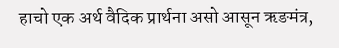हाचो एक अर्थ वैदिक प्रार्थना असो आसून ऋङमंत्र,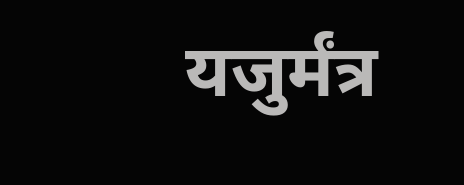यजुर्मंत्र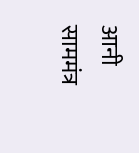आनी साममंत्र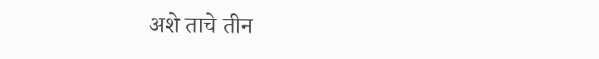अशे ताचे तीन